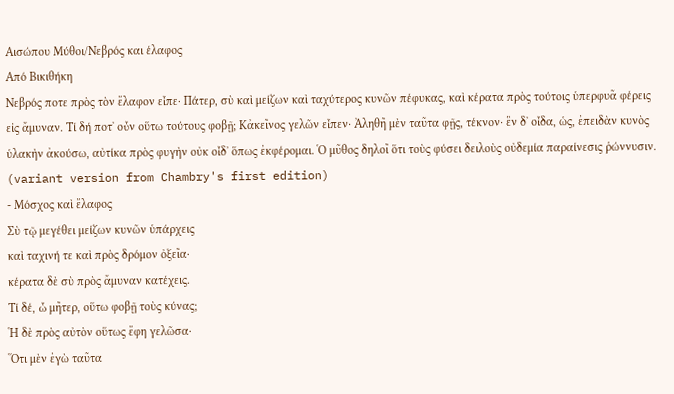Αισώπου Μύθοι/Νεβρός και έλαφος
Από Βικιθήκη
Νεβρός ποτε πρὸς τὸν ἔλαφον εἶπε· Πάτερ, σὺ καὶ μείζων καὶ ταχύτερος κυνῶν πέφυκας, καὶ κέρατα πρὸς τούτοις ὑπερφυᾶ φέρεις εἰς ἄμυναν. Τί δή ποτ᾿ οὖν οὕτω τούτους φοβῇ; Κἀκεῖνος γελῶν εἶπεν· Ἀληθῆ μὲν ταῦτα φῇς, τέκνον· ἓν δ᾿ οἶδα, ὡς, ἐπειδὰν κυνὸς ὑλακὴν ἀκούσω, αὐτίκα πρὸς φυγὴν οὐκ οἶδ᾿ ὅπως ἐκφέρομαι. Ὁ μῦθος δηλοῖ ὅτι τοὺς φύσει δειλοὺς οὐδεμία παραίνεσις ῥώννυσιν.
(variant version from Chambry's first edition)
- Μόσχος καὶ ἔλαφος
Σὺ τῷ μεγέθει μείζων κυνῶν ὑπάρχεις
καὶ ταχινή τε καὶ πρὸς δρόμον ὀξεῖα·
κέρατα δὲ σὺ πρὸς ἄμυναν κατέχεις.
Τί δέ, ὦ μῆτερ, οὕτω φοβῇ τοὺς κύνας;
Ἡ δὲ πρὸς αὐτὸν οὕτως ἔφη γελῶσα·
Ὅτι μὲν ἐγὼ ταῦτα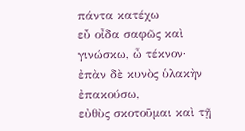πάντα κατέχω
εὖ οἶδα σαφῶς καὶ γινώσκω, ὦ τέκνον·
ἐπὰν δὲ κυνὸς ὑλακὴν ἐπακούσω,
εὐθὺς σκοτοῦμαι καὶ τῇ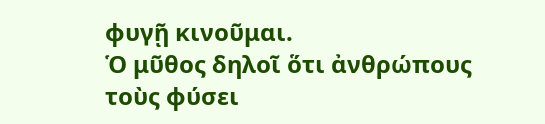φυγῇ κινοῦμαι.
Ὁ μῦθος δηλοῖ ὅτι ἀνθρώπους τοὺς φύσει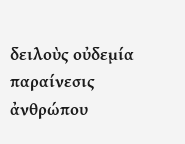δειλοὺς οὐδεμία παραίνεσις ἀνθρώπου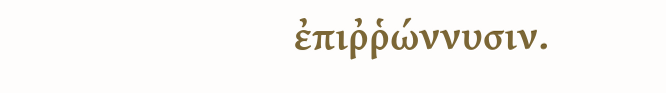ἐπιῤῥώννυσιν.